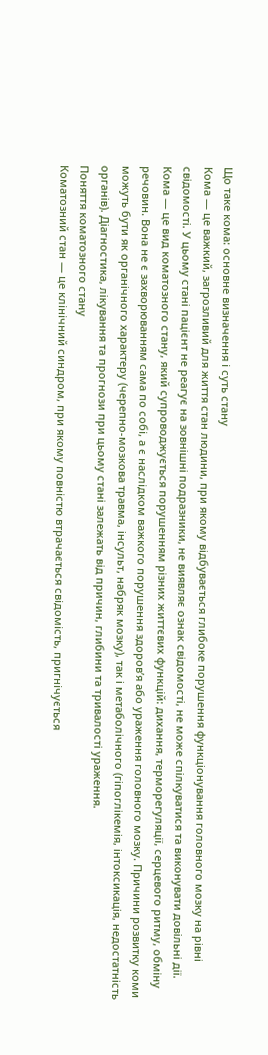Що таке кома: основне визначення і суть стану
Кома — це важкий, загрозливий для життя стан людини, при якому відбувається глибоке порушення функціонування головного мозку на рівні свідомості. У цьому стані пацієнт не реагує на зовнішні подразники, не виявляє ознак свідомості, не може спілкуватися та виконувати довільні дії. Кома — це вид коматозного стану, який супроводжується порушенням різних життєвих функцій: дихання, терморегуляції, серцевого ритму, обміну речовин. Вона не є захворюванням сама по собі, а є наслідком важкого порушення здоров’я або ураження головного мозку. Причини розвитку коми можуть бути як органічного характеру (черепно-мозкова травма, інсульт, набряк мозку), так і метаболічного (гіпоглікемія, інтоксикація, недостатність органів). Діагностика, лікування та прогнози при цьому стані залежать від причин, глибини та тривалості ураження.
Поняття коматозного стану
Коматозний стан — це клінічний синдром, при якому повністю втрачається свідомість, пригнічується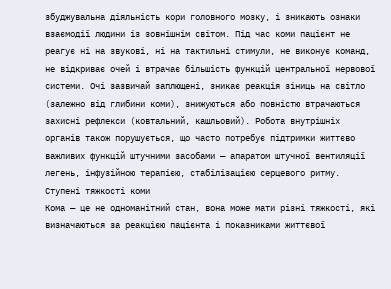збуджувальна діяльність кори головного мозку, і зникають ознаки взаємодії людини із зовнішнім світом. Під час коми пацієнт не реагує ні на звукові, ні на тактильні стимули, не виконує команд, не відкриває очей і втрачає більшість функцій центральної нервової системи. Очі зазвичай заплющені, зникає реакція зіниць на світло (залежно від глибини коми), знижуються або повністю втрачаються захисні рефлекси (ковтальний, кашльовий). Робота внутрішніх органів також порушується, що часто потребує підтримки життєво важливих функцій штучними засобами — апаратом штучної вентиляції легень, інфузійною терапією, стабілізацією серцевого ритму.
Ступені тяжкості коми
Кома — це не одноманітний стан, вона може мати різні тяжкості, які визначаються за реакцією пацієнта і показниками життєвої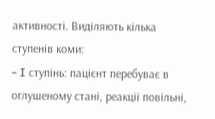активності. Виділяють кілька ступенів коми:
- I ступінь: пацієнт перебуває в оглушеному стані, реакції повільні,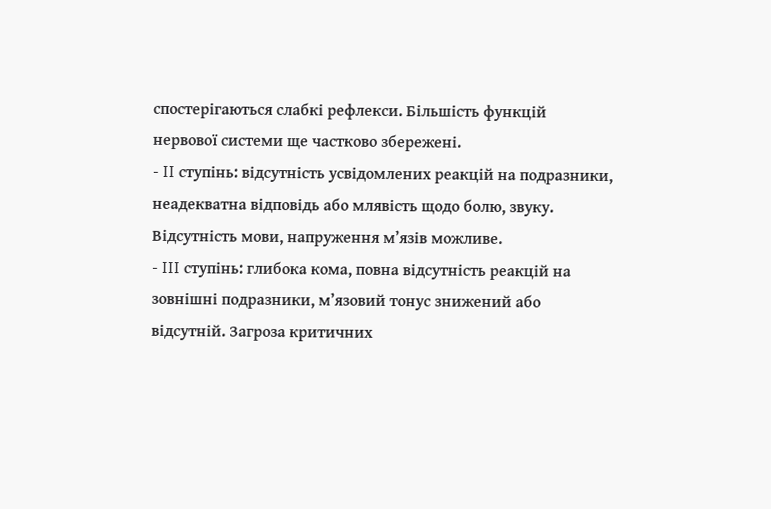спостерігаються слабкі рефлекси. Більшість функцій нервової системи ще частково збережені.
- II ступінь: відсутність усвідомлених реакцій на подразники, неадекватна відповідь або млявість щодо болю, звуку. Відсутність мови, напруження м’язів можливе.
- III ступінь: глибока кома, повна відсутність реакцій на зовнішні подразники, м’язовий тонус знижений або відсутній. Загроза критичних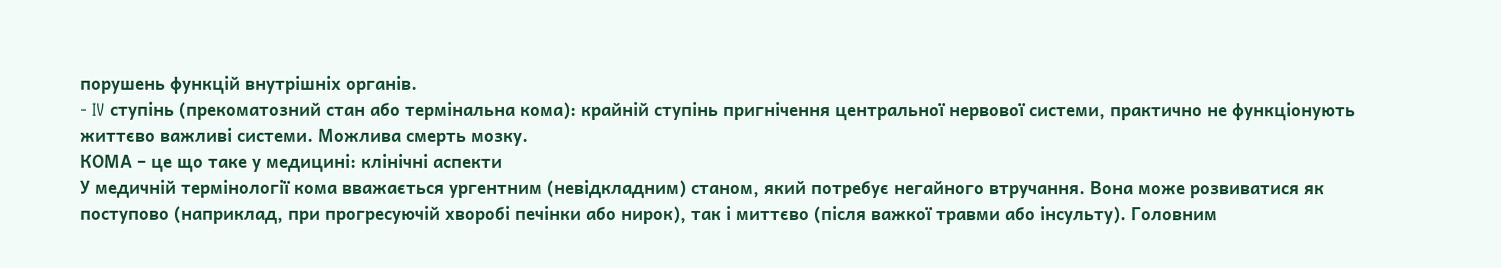порушень функцій внутрішніх органів.
- IV ступінь (прекоматозний стан або термінальна кома): крайній ступінь пригнічення центральної нервової системи, практично не функціонують життєво важливі системи. Можлива смерть мозку.
КОМА – це що таке у медицині: клінічні аспекти
У медичній термінології кома вважається ургентним (невідкладним) станом, який потребує негайного втручання. Вона може розвиватися як поступово (наприклад, при прогресуючій хворобі печінки або нирок), так і миттєво (після важкої травми або інсульту). Головним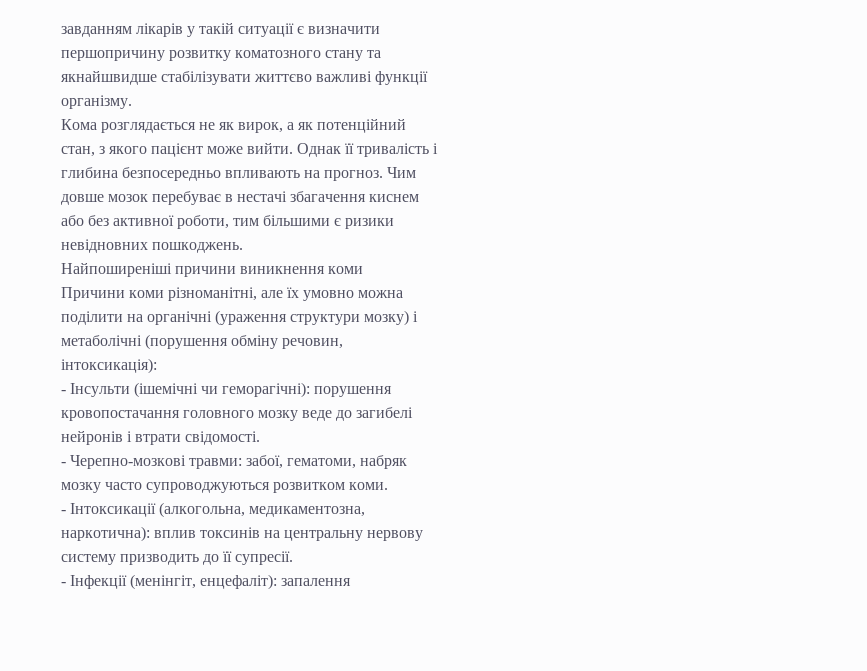завданням лікарів у такій ситуації є визначити першопричину розвитку коматозного стану та якнайшвидше стабілізувати життєво важливі функції організму.
Кома розглядається не як вирок, а як потенційний стан, з якого пацієнт може вийти. Однак її тривалість і глибина безпосередньо впливають на прогноз. Чим довше мозок перебуває в нестачі збагачення киснем або без активної роботи, тим більшими є ризики невідновних пошкоджень.
Найпоширеніші причини виникнення коми
Причини коми різноманітні, але їх умовно можна поділити на органічні (ураження структури мозку) і метаболічні (порушення обміну речовин, інтоксикація):
- Інсульти (ішемічні чи геморагічні): порушення кровопостачання головного мозку веде до загибелі нейронів і втрати свідомості.
- Черепно-мозкові травми: забої, гематоми, набряк мозку часто супроводжуються розвитком коми.
- Інтоксикації (алкогольна, медикаментозна, наркотична): вплив токсинів на центральну нервову систему призводить до її супресії.
- Інфекції (менінгіт, енцефаліт): запалення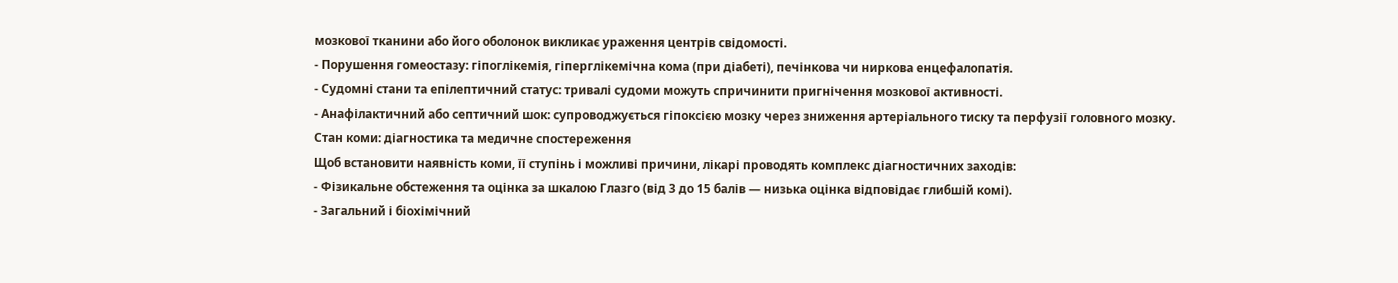мозкової тканини або його оболонок викликає ураження центрів свідомості.
- Порушення гомеостазу: гіпоглікемія, гіперглікемічна кома (при діабеті), печінкова чи ниркова енцефалопатія.
- Судомні стани та епілептичний статус: тривалі судоми можуть спричинити пригнічення мозкової активності.
- Анафілактичний або септичний шок: супроводжується гіпоксією мозку через зниження артеріального тиску та перфузії головного мозку.
Стан коми: діагностика та медичне спостереження
Щоб встановити наявність коми, її ступінь і можливі причини, лікарі проводять комплекс діагностичних заходів:
- Фізикальне обстеження та оцінка за шкалою Глазго (від 3 до 15 балів — низька оцінка відповідає глибшій комі).
- Загальний і біохімічний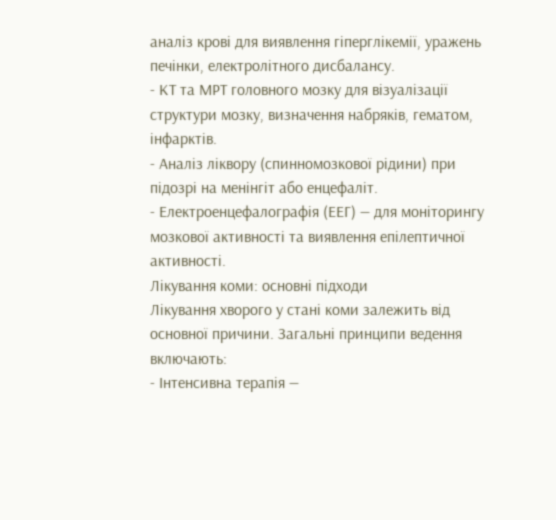аналіз крові для виявлення гіперглікемії, уражень печінки, електролітного дисбалансу.
- КТ та МРТ головного мозку для візуалізації структури мозку, визначення набряків, гематом, інфарктів.
- Аналіз ліквору (спинномозкової рідини) при підозрі на менінгіт або енцефаліт.
- Електроенцефалографія (ЕЕГ) — для моніторингу мозкової активності та виявлення епілептичної активності.
Лікування коми: основні підходи
Лікування хворого у стані коми залежить від основної причини. Загальні принципи ведення включають:
- Інтенсивна терапія —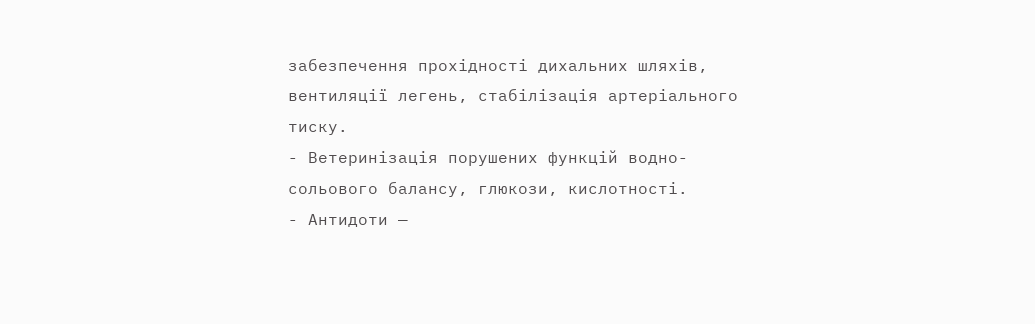забезпечення прохідності дихальних шляхів, вентиляції легень, стабілізація артеріального тиску.
- Ветеринізація порушених функцій водно-сольового балансу, глюкози, кислотності.
- Антидоти —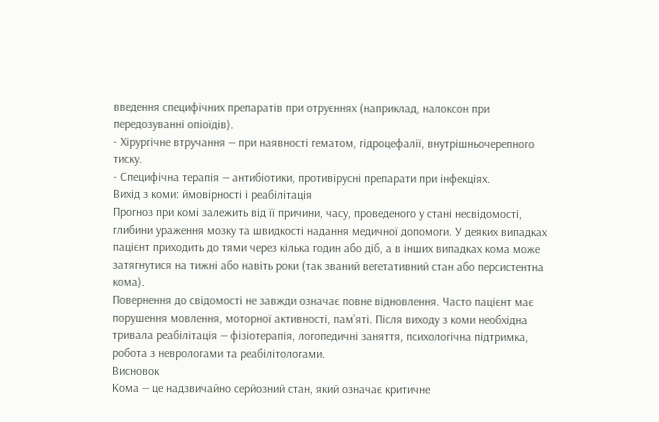введення специфічних препаратів при отруєннях (наприклад, налоксон при передозуванні опіоїдів).
- Хірургічне втручання — при наявності гематом, гідроцефалії, внутрішньочерепного тиску.
- Специфічна терапія — антибіотики, противірусні препарати при інфекціях.
Вихід з коми: ймовірності і реабілітація
Прогноз при комі залежить від її причини, часу, проведеного у стані несвідомості, глибини ураження мозку та швидкості надання медичної допомоги. У деяких випадках пацієнт приходить до тями через кілька годин або діб, а в інших випадках кома може затягнутися на тижні або навіть роки (так званий вегетативний стан або персистентна кома).
Повернення до свідомості не завжди означає повне відновлення. Часто пацієнт має порушення мовлення, моторної активності, пам’яті. Після виходу з коми необхідна тривала реабілітація — фізіотерапія, логопедичні заняття, психологічна підтримка, робота з неврологами та реабілітологами.
Висновок
Кома — це надзвичайно серйозний стан, який означає критичне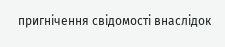пригнічення свідомості внаслідок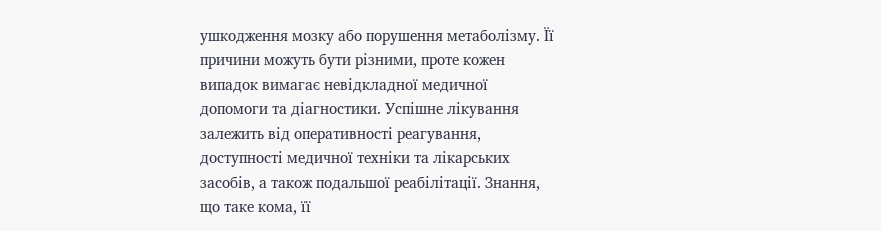ушкодження мозку або порушення метаболізму. Її причини можуть бути різними, проте кожен випадок вимагає невідкладної медичної допомоги та діагностики. Успішне лікування залежить від оперативності реагування, доступності медичної техніки та лікарських засобів, а також подальшої реабілітації. Знання, що таке кома, її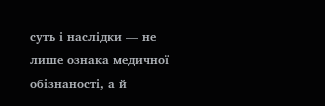суть і наслідки — не лише ознака медичної обізнаності, а й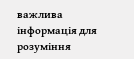важлива інформація для розуміння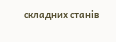складних станів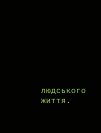людського життя.